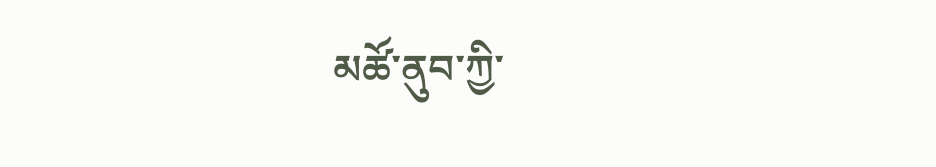མཚོ་ནུབ་ཀྱི་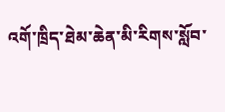འགོ་ཁྲིད་ཐེམ་ཆེན་མི་རིགས་སློབ་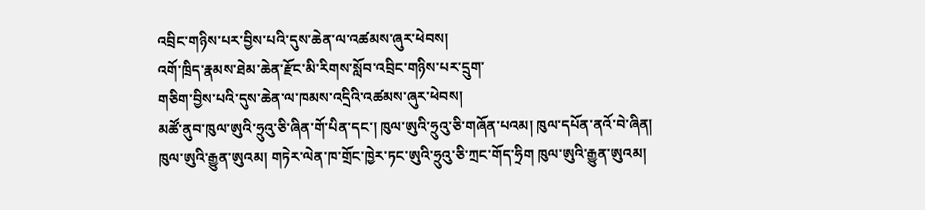འབྲིང་གཉིས་པར་བྱིས་པའི་དུས་ཆེན་ལ་འཚམས་ཞུར་ཕེབས།
འགོ་ཁྲིད་རྣམས་ཐེམ་ཆེན་རྫོང་མི་རིགས་སློབ་འབྲིང་གཉིས་པར་དྲུག་
གཅིག་བྱིས་པའི་དུས་ཆེན་ལ་ཁམས་འདྲིའི་འཚམས་ཞུར་ཕེབས།
མཚོ་ནུབ་ཁུལ་ཨུའི་ཧྲུའུ་ཅི་ཞིན་གོ་པིན་དང་། ཁུལ་ཨུའི་ཧྲུའུ་ཅི་གཞོན་པའམ། ཁུལ་དཔོན་ནའོ་བེ་ཞིན། ཁུལ་ཨུའི་རྒྱུན་ཨུའམ། གཏེར་ལེན་ཁ་གྲོང་ཁྱེར་ཏང་ཨུའི་ཧྲུའུ་ཅི་ཀྲང་གོད་ཧྲིག ཁུལ་ཨུའི་རྒྱུན་ཨུའམ།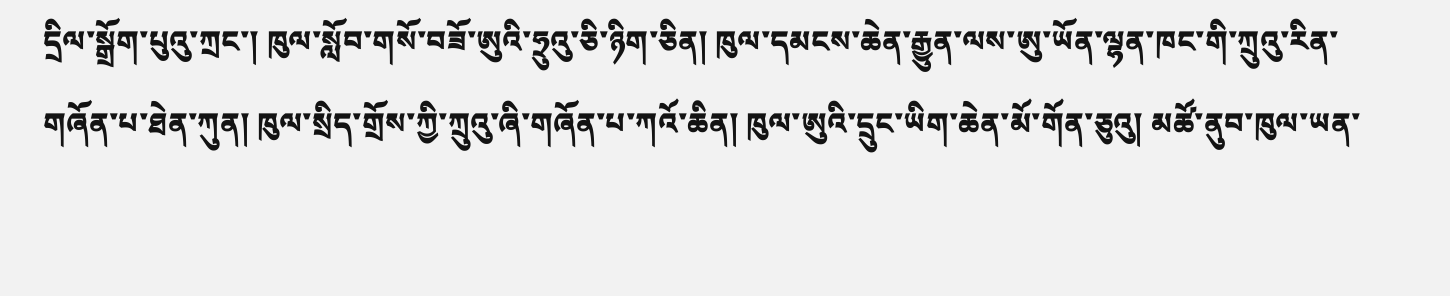དྲིལ་སྒྲོག་པུའུ་ཀྲང་། ཁུལ་སློབ་གསོ་བཟོ་ཨུའི་ཧྲུའུ་ཅི་ཉིག་ཅིན། ཁུལ་དམངས་ཆེན་རྒྱུན་ལས་ཨུ་ཡོན་ལྷན་ཁང་གི་ཀྲུའུ་རིན་གཞོན་པ་ཐེན་ཀུན། ཁུལ་སྲིད་གྲོས་ཀྱི་ཀྲུའུ་ཞི་གཞོན་པ་ཀའོ་ཆིན། ཁུལ་ཨུའི་དྲུང་ཡིག་ཆེན་མོ་གོན་ཅུའུ། མཚོ་ནུབ་ཁུལ་ཡན་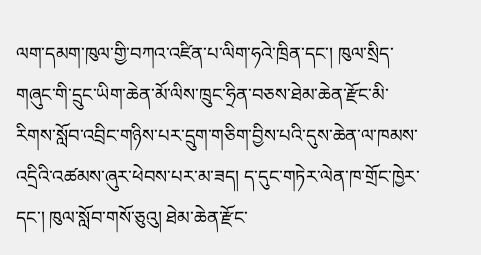ལག་དམག་ཁུལ་གྱི་བཀའ་འཛིན་པ་ལིག་ཧའེ་ཁྲིན་དང་། ཁུལ་སྲིད་གཞུང་གི་དྲུང་ཡིག་ཆེན་མོ་ལིས་ཁྲུང་ཧྲིན་བཅས་ཐེམ་ཆེན་རྫོང་མི་རིགས་སློབ་འབྲིང་གཉིས་པར་དྲུག་གཅིག་བྱིས་པའི་དུས་ཆེན་ལ་ཁམས་འདྲིའི་འཚམས་ཞུར་ཕེབས་པར་མ་ཟད། ད་དུང་གཏེར་ལེན་ཁ་གྲོང་ཁྱེར་དང་། ཁུལ་སློབ་གསོ་ཅུའུ། ཐེམ་ཆེན་རྫོང་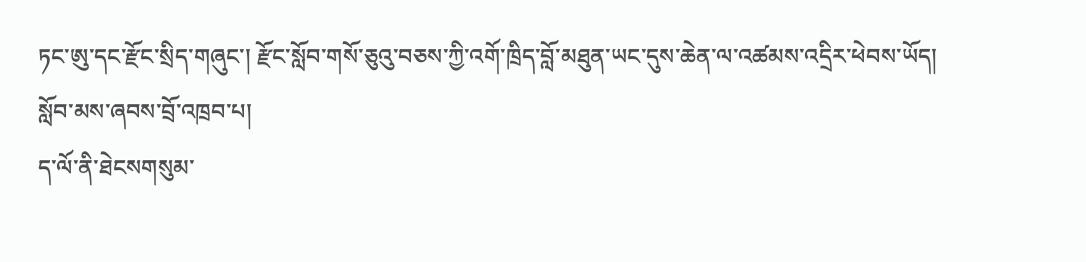ཏང་ཨུ་དང་རྫོང་སྲིད་གཞུང་། རྫོང་སློབ་གསོ་ཅུའུ་བཅས་ཀྱི་འགོ་ཁྲིད་བློ་མཐུན་ཡང་དུས་ཆེན་ལ་འཚམས་འདྲིར་ཕེབས་ཡོད།
སློབ་མས་ཞབས་བྲོ་འཁྲབ་པ།
ད་ལོ་ནི་ཐེངསགསུམ་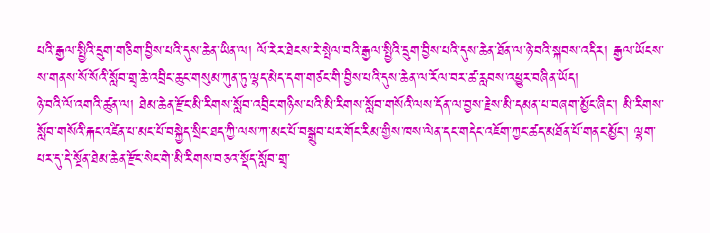པའི་རྒྱལ་སྤྱིའི་དྲུག་གཅིག་བྱིས་པའི་དུས་ཆེན་ཡིན་ལ། ལོ་རེར་ཐེངས་རེ་སྤེལ་བའི་རྒྱལ་སྤྱིའི་དྲུག་བྱིས་པའི་དུས་ཆེན་ཐོན་ལ་ཉེ་བའི་སྐབས་འདིར། རྒྱལ་ཡོངས་ས་གནས་སོ་སོའི་སློབ་གྲྭ་ཆེ་འབྲིང་ཆུང་གསུམ་ཀུན་ཏུ་ལྷད་མེད་དག་གཙང་གི་བྱིས་པའི་དུས་ཆེན་ལ་རོལ་བར་ཚ་རླབས་འཕྱུར་བཞིན་ཡོད།
ཉེ་བའི་ལོ་འགའི་ཚུན་ལ། ཐེམ་ཆེན་རྫོང་མི་རིགས་སློབ་འབྲིང་གཉིས་པའི་མི་རིགས་སློབ་གསོའི་ལས་དོན་ལ་བྱས་རྗེས་མི་དམན་པ་བཞག་མྱོང་ཞིང་། མི་རིགས་སློབ་གསོའི་རྐང་འཛིན་པ་མང་པོ་བསྐྱེད་སྲིང་ཐད་ཀྱི་ལས་ཀ་མང་པོ་བསྒྲུབ་པར་གོང་རིམ་གྱིས་ཁས་ལེན་དང་གདེང་འཇོག་ཀྱང་ཚད་མཐོན་པོ་གནང་མྱོང་། ལྷག་པར་དུ་དེ་སྔོན་ཐེམ་ཆེན་རྫོང་སེང་གེ་མི་རིགས་བཅའ་སྡོད་སློབ་གྲྭ་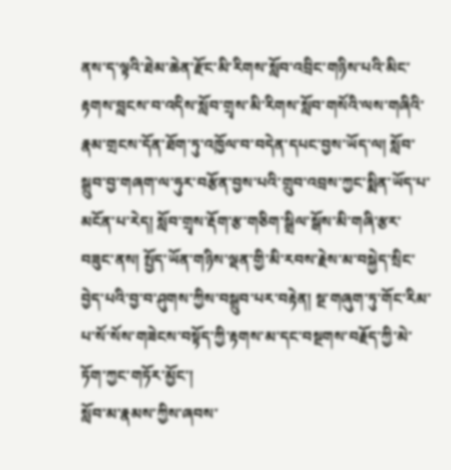ནས་ད་ལྟའི་ཐེམ་ཆེན་རྫོང་མི་རིགས་སློབ་འབྲིང་གཉིས་པའི་མིང་རྟགས་བླངས་བ་འདིས་སློབ་གྲྭས་མི་རིགས་སློབ་གསོའི་ལས་གཞིའི་རྣམ་གྲངས་དོན་ཐོག་ཏུ་འཁྱོལ་བ་བདེན་དཔང་བྱས་ཡོད་ལ། སློབ་སྒྲུབ་བྱ་གཞག་ལ་ཧུར་བརྩོན་བྱས་པའི་གྲུབ་འབྲས་ཀྱང་སྨིན་ཡོད་པ་མངོན་པ་རེད། སློབ་གྲྭས་རྡོག་རྩ་གཅིག་སྒྲིལ་སྒོས་མི་གཞི་རྩར་བཟུང་ནས། སྤྱོད་ཡོན་གཉིས་ལྡན་གྱི་མི་རབས་རྗེས་མ་བསྐྱེད་སྲིང་བྱེད་པའི་བྱ་བ་ཤུགས་ཀྱིས་བསྒྲུབ་པར་བརྟེན། སྔ་གཞུག་ཏུ་གོང་རིམ་པ་སོ་སོས་གཟེངས་བསྟོད་ཀྱི་རྟགས་མ་དང་བསྔགས་བརྗོད་ཀྱི་མེ་ཏོག་ཀྱང་གཏོར་མྱོང་།
སློབ་མ་རྣམས་ཀྱིས་ཞབས་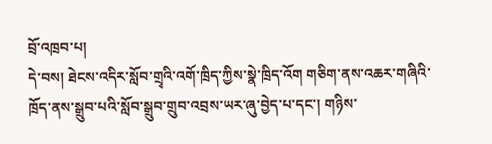བྲོ་འཁྲབ་པ།
དེ་བས། ཐེངས་འདིར་སློབ་གྲྭའི་འགོ་ཁྲིད་ཀྱིས་སྣེ་ཁྲིད་འོག གཅིག་ནས་འཆར་གཞིའི་ཁྲོད་ནས་སྒྲུབ་པའི་སློབ་སྒྲུབ་གྲུབ་འབྲས་ཡར་ཞུ་བྱེད་པ་དང་། གཉིས་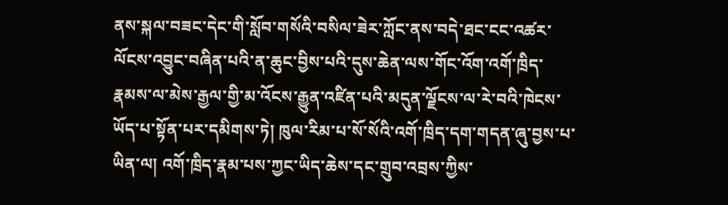ནས་སྐལ་བཟང་དེང་གི་སློབ་གསོའི་བསིལ་ཟེར་ཀློང་ནས་བདེ་ཐང་ངང་འཚར་ལོངས་འབྱུང་བཞིན་པའི་ན་ཆུང་བྱིས་པའི་དུས་ཆེན་ལས་གོང་འོག་འགོ་ཁྲིད་རྣམས་ལ་མེས་རྒྱལ་གྱི་མ་འོངས་རྒྱུན་འཛིན་པའི་མདུན་ལྗོངས་ལ་རེ་བའི་ཁེངས་ཡོད་པ་སྟོན་པར་དམིགས་ཏེ། ཁུལ་རིམ་པ་སོ་སོའི་འགོ་ཁྲིད་དག་གདན་ཞུ་བྱས་པ་ཡིན་ལ། འགོ་ཁྲིད་རྣམ་པས་ཀྱང་ཡིད་ཆེས་དང་གྲུབ་འབྲས་ཀྱིས་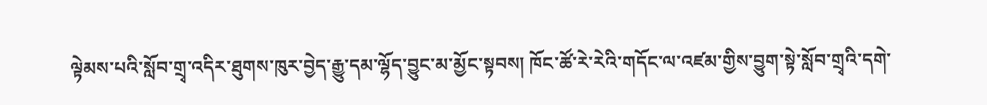ལྟེམས་པའི་སློབ་གྲྭ་འདིར་ཐུགས་ཁུར་བྱེད་རྒྱུ་དམ་ལྷོད་བྱུང་མ་མྱོང་སྟབས། ཁོང་ཚོ་རེ་རེའི་གདོང་ལ་འཛམ་གྱིས་བྱུག་སྟེ་སློབ་གྲྭའི་དགེ་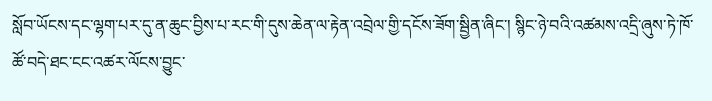སློབ་ཡོངས་དང་ལྷག་པར་དུ་ན་ཆུང་བྱིས་པ་རང་གི་དུས་ཆེན་ལ་རྟེན་འབྲེལ་གྱི་དངོས་ཟོག་སྦྱིན་ཞིང་། སྙིང་ཉེ་བའི་འཚམས་འདྲི་ཞུས་ཏེ་ཁོ་ཚོ་བདེ་ཐང་ངང་འཚར་ལོངས་བྱུང་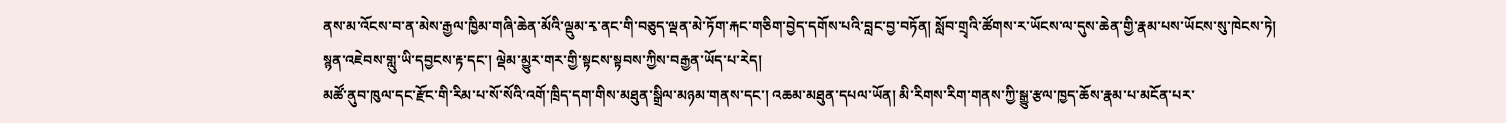ནས་མ་འོངས་བ་ན་མེས་རྒྱལ་ཁྱིམ་གཞི་ཆེན་མོའི་ལྡུམ་རྭ་ནང་གི་བཅུད་ལྡན་མེ་ཏོག་རྐང་གཅིག་བྱེད་དགོས་པའི་བླང་བྱ་བཏོན། སློབ་གྲྭའི་ཚོགས་ར་ཡོངས་ལ་དུས་ཆེན་གྱི་རྣམ་པས་ཡོངས་སུ་ཁེངས་ཏེ། སྙན་འཇེབས་གླུ་ཡི་དབྱངས་རྟ་དང་། ལྡེམ་མྱུར་གར་གྱི་སྟངས་སྟབས་ཀྱིས་བརྒྱན་ཡོད་པ་རེད།
མཚོ་ནུབ་ཁུལ་དང་རྫོང་གི་རིམ་པ་སོ་སོའི་འགོ་ཁྲིད་དག་གིས་མཐུན་སྒྲིལ་མཉམ་གནས་དང་། འཆམ་མཐུན་དཔལ་ཡོན། མི་རིགས་རིག་གནས་ཀྱི་སྒྱུ་རྩལ་ཁྱད་ཆོས་རྣམ་པ་མངོན་པར་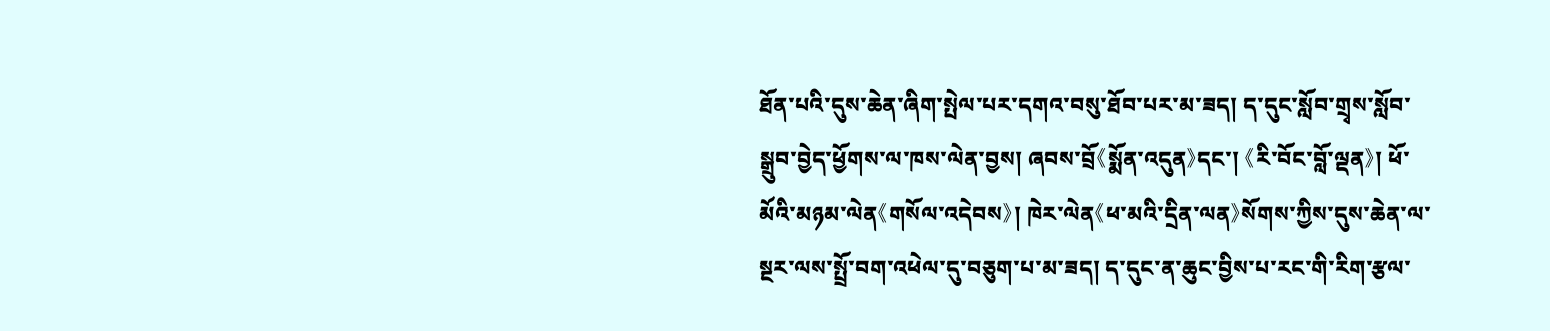ཐོན་པའི་དུས་ཆེན་ཞིག་སྤེལ་པར་དགའ་བསུ་ཐོབ་པར་མ་ཟད། ད་དུང་སློབ་གྲྭས་སློབ་སྒྲུབ་བྱེད་ཕྱོགས་ལ་ཁས་ལེན་བྱས། ཞབས་བྲོ《སྨོན་འདུན》དང་། 《རི་བོང་བློ་ལྡན》། ཕོ་མོའི་མཉམ་ལེན《གསོལ་འདེབས》། ཁེར་ལེན《ཕ་མའི་དྲིན་ལན》སོགས་ཀྱིས་དུས་ཆེན་ལ་སྔར་ལས་སྤྲོ་བག་འཕེལ་དུ་བཅུག་པ་མ་ཟད། ད་དུང་ན་ཆུང་བྱིས་པ་རང་གི་རིག་རྩལ་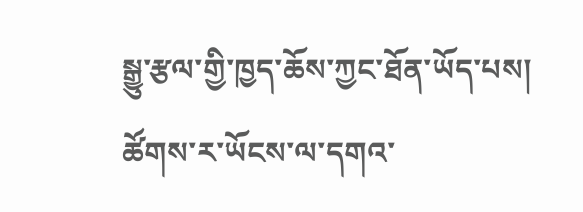སྒྱུ་རྩལ་གྱི་ཁྱད་ཆོས་ཀྱང་ཐོན་ཡོད་པས། ཚོགས་ར་ཡོངས་ལ་དགའ་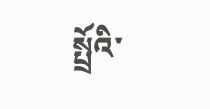སྤྲོའི་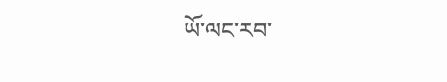ཡོ་ལང་རབ་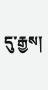དུ་རྒྱས།